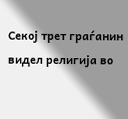Секој трет граѓанин видел религија во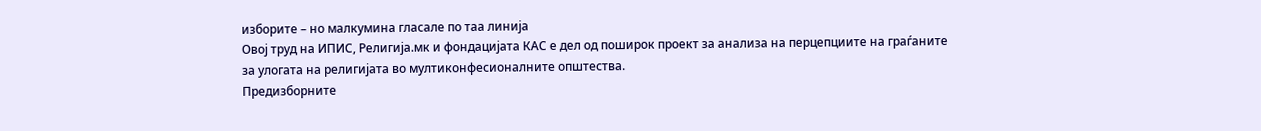изборите – но малкумина гласале по таа линија
Овој труд на ИПИС, Религија.мк и фондацијата КАС е дел од поширок проект за анализа на перцепциите на граѓаните за улогата на религијата во мултиконфесионалните општества.
Предизборните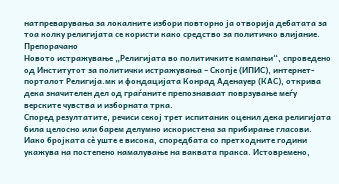натпреварувања за локалните избори повторно ја отворија дебатата за тоа колку религијата се користи како средство за политичко влијание.
Препорачано
Новото истражување „Религијата во политичките кампањи“, спроведено од Институтот за политички истражувања – Скопје (ИПИС), интернет-порталот Религија.мк и фондацијата Конрад Аденауер (КАС), открива дека значителен дел од граѓаните препознаваат поврзување меѓу верските чувства и изборната трка.
Според резултатите, речиси секој трет испитаник оценил дека религијата била целосно или барем делумно искористена за прибирање гласови.
Иако бројката сè уште е висока, споредбата со претходните години укажува на постепено намалување на ваквата пракса. Истовремено,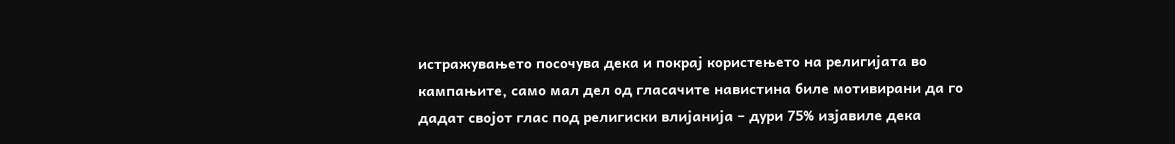истражувањето посочува дека и покрај користењето на религијата во кампањите, само мал дел од гласачите навистина биле мотивирани да го дадат својот глас под религиски влијанија – дури 75% изјавиле дека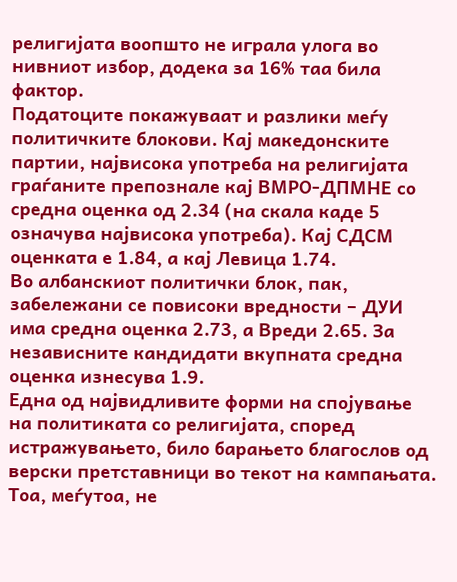религијата воопшто не играла улога во нивниот избор, додека за 16% таа била фактор.
Податоците покажуваат и разлики меѓу политичките блокови. Кај македонските партии, највисока употреба на религијата граѓаните препознале кај ВМРО-ДПМНЕ со средна оценка од 2.34 (на скала каде 5 означува највисока употреба). Кај СДСМ оценката е 1.84, а кај Левица 1.74.
Во албанскиот политички блок, пак, забележани се повисоки вредности – ДУИ има средна оценка 2.73, а Вреди 2.65. За независните кандидати вкупната средна оценка изнесува 1.9.
Една од највидливите форми на спојување на политиката со религијата, според истражувањето, било барањето благослов од верски претставници во текот на кампањата.
Тоа, меѓутоа, не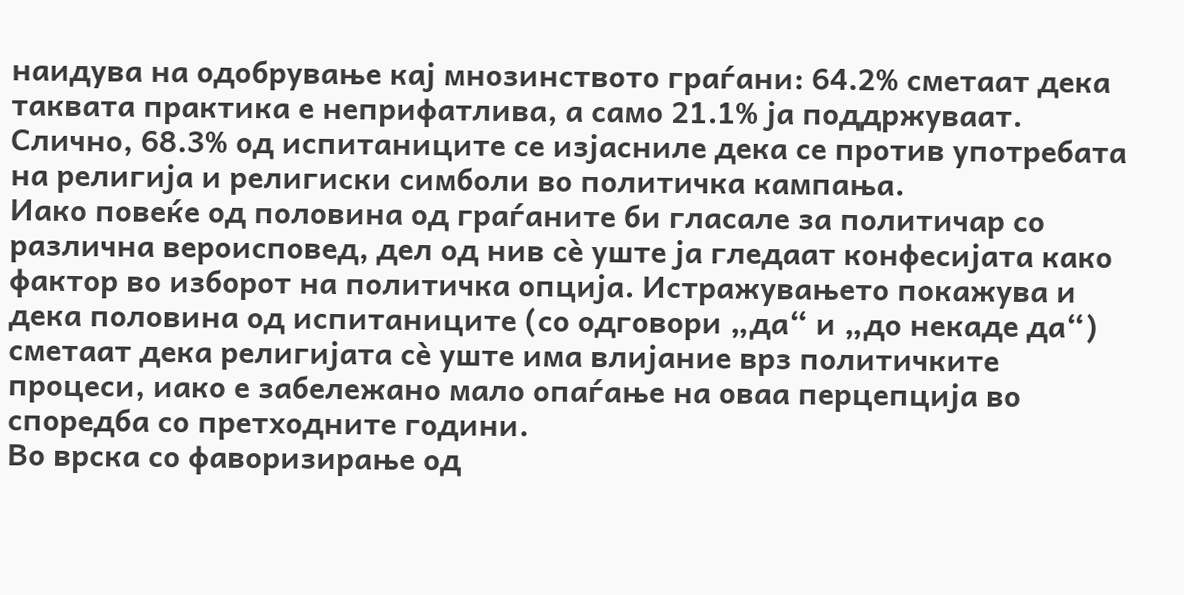наидува на одобрување кај мнозинството граѓани: 64.2% сметаат дека таквата практика е неприфатлива, а само 21.1% ја поддржуваат. Слично, 68.3% од испитаниците се изјасниле дека се против употребата на религија и религиски симболи во политичка кампања.
Иако повеќе од половина од граѓаните би гласале за политичар со различна вероисповед, дел од нив сè уште ја гледаат конфесијата како фактор во изборот на политичка опција. Истражувањето покажува и дека половина од испитаниците (со одговори „да“ и „до некаде да“) сметаат дека религијата сè уште има влијание врз политичките процеси, иако е забележано мало опаѓање на оваа перцепција во споредба со претходните години.
Во врска со фаворизирање од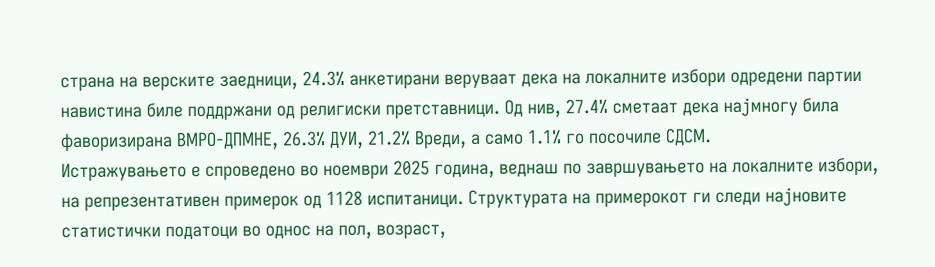страна на верските заедници, 24.3% анкетирани веруваат дека на локалните избори одредени партии навистина биле поддржани од религиски претставници. Од нив, 27.4% сметаат дека најмногу била фаворизирана ВМРО-ДПМНЕ, 26.3% ДУИ, 21.2% Вреди, а само 1.1% го посочиле СДСМ.
Истражувањето е спроведено во ноември 2025 година, веднаш по завршувањето на локалните избори, на репрезентативен примерок од 1128 испитаници. Структурата на примерокот ги следи најновите статистички податоци во однос на пол, возраст,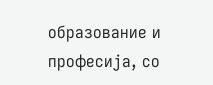образование и професија, со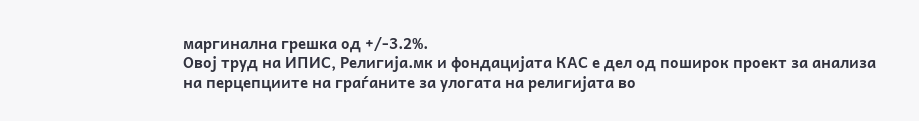маргинална грешка од +/-3.2%.
Овој труд на ИПИС, Религија.мк и фондацијата КАС е дел од поширок проект за анализа на перцепциите на граѓаните за улогата на религијата во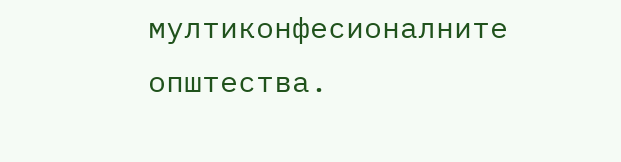мултиконфесионалните општества.